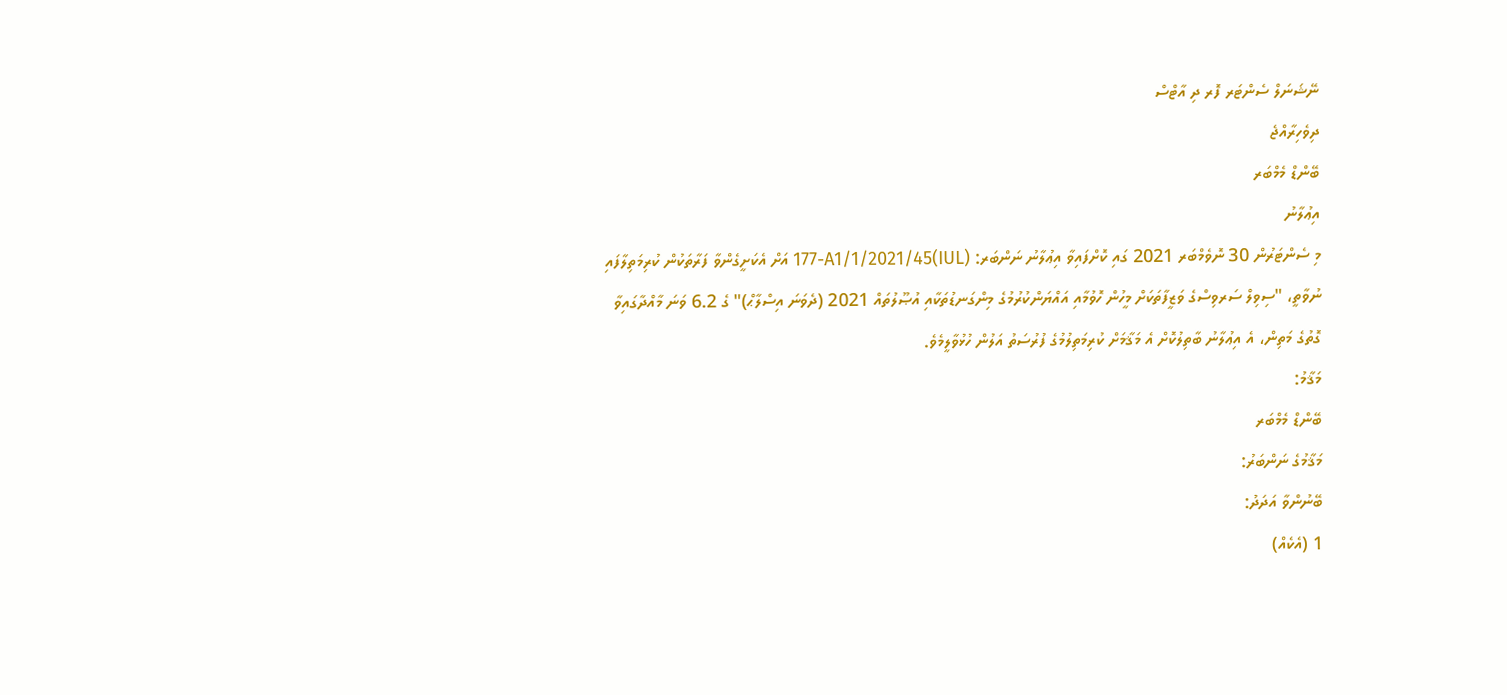ނޭޝަނަލް ސެންޓަރ ފޮރ ދި އާޓްސް
ދިވެހިރާއްޖެ
ބޭންޑް މެމްބަރ
އިޢުލާނު
މި ސެންޓަރުން 30 ނޮވެމްބަރ 2021 ގައި ކޮށްފައިވާ އިޢުލާނު ނަންބަރ: (IUL)177-A1/1/2021/45 އަށް އެކަށީގެންވާ ފަރާތަކުން ކުރިމަތިލާފައި ނުވާތީ، "ސިވިލް ސަރވިސްގެ ވަޒީފާތަކަށް މީހުން ހޮވުމާއި އައްޔަންކުރުމުގެ މިންގަނޑުތަކާއި އުޞޫލުތައް 2021 (ދެވަނަ އިސްލާޙް)" ގެ 6.2 ވަނަ މާއްދާގައިވާ ގޮތުގެ މަތިން، އެ އިޢުލާނު ބާތިލުކޮށް އެ މަޤާމަށް ކުރިމަތިލުމުގެ ފުރުސަތު އަލުން ހުޅުވާލީމެވެ.
މަޤާމު:
ބޭންޑް މެމްބަރ
މަޤާމުގެ ނަންބަރު:
ބޭނުންވާ އަދަދު:
1 (އެކެއް)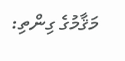މަޤާމުގެ ގިންތި: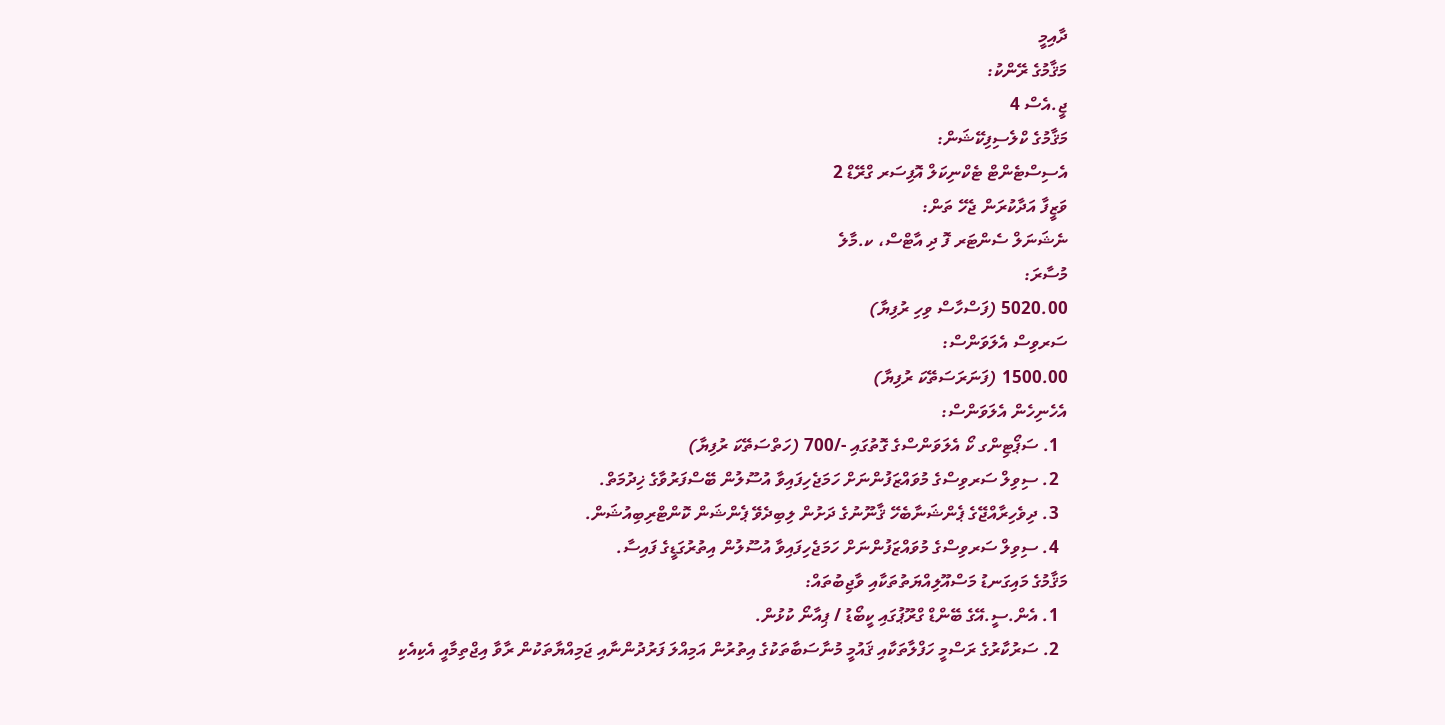ދާއިމީ
މަޤާމުގެ ރޭންކު:
ޖީ.އެސް 4
މަޤާމުގެ ކްލެސިފިކޭޝަން:
އެސިސްޓެންޓް ޓެކްނިކަލް އޮފިސަރ ގްރޭޑް 2
ވަޒީފާ އަދާކުރަން ޖެހޭ ތަން:
ނެޝަނަލް ސެންޓަރ ފޮ ދި އާޓްސް، ކ.މާލެ
މުސާރަ:
5020.00 (ފަސްހާސް ވިހި ރުފިޔާ)
ސަރވިސް އެލަވަންސް:
1500.00 (ފަނަރަސަތޭކަ ރުފިޔާ)
އެހެނިހެން އެލަވަންސް:
  1. ސަޕޯޓިންގ ކޯ އެލަވަންސްގެ ގޮތުގައި -/700 (ހަތްސަތޭކަ ރުފިޔާ)
  2. ސިވިލް ސަރވިސްގެ މުވައްޒަފުންނަށް ހަމަޖެހިފައިވާ އުސޫލުން ބޭސްފަރުވާގެ ޚިދުމަތް.
  3. ދިވެހިރާއްޖޭގެ ޕެންޝަނާބެހޭ ޤާނޫނުގެ ދަށުން ލިބިދެވޭ ޕެންޝަން ކޮންޓްރިބިއުޝަން.
  4. ސިވިލް ސަރވިސްގެ މުވައްޒަފުންނަށް ހަމަޖެހިފައިވާ އުސޫލުން އިތުރުގަޑީގެ ފައިސާ.
މަޤާމުގެ މައިގަނޑު މަސްއޫލިއްޔަތުތަކާއި ވާޖިބުތައް:
  1. އެން.ސީ.އޭގެ ބޭންޑް ގްރޫޕުގައި ކީބޯޑު / ޕިއާނޯ ކުޅުން.
  2. ސަރުކާރުގެ ރަސްމީ ހަފްލާތަކާއި ޤައުމީ މުނާސަބާތަކުގެ އިތުރުން އަމިއްލަ ފަރުދުންނާއި ޖަމިއްޔާތަކުން ރާވާ އިޖްތިމާއީ އެކިއެކި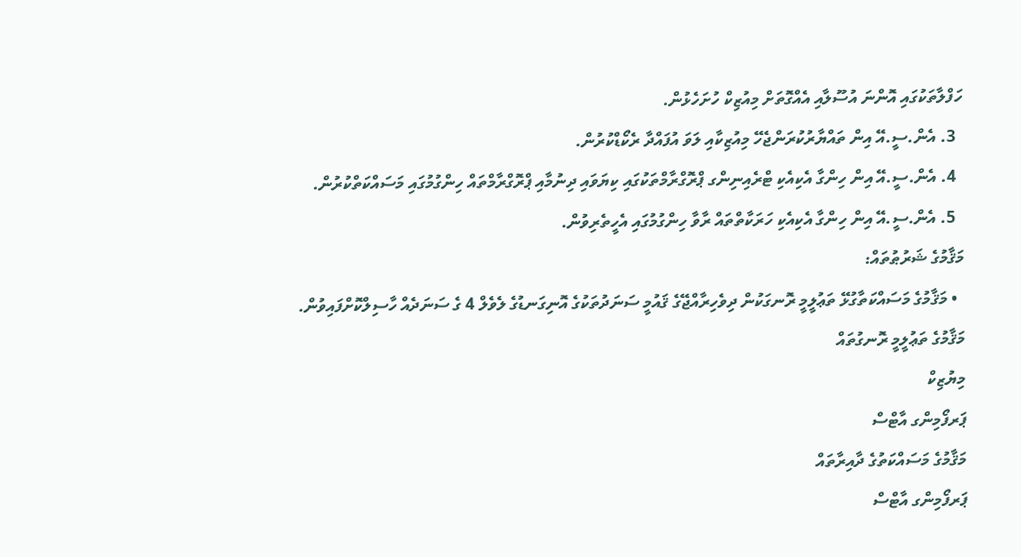ހަފްލާތަކުގައި އޮންނަ އުސޫލާއި އެއްގޮތަށް މިއުޒިކް ހުށަހެޅުން.
  3. އެން.ސީ.އޭ އިން ތައްޔާރުކުރަންޖެހޭ މިއުޒިކާއި ލަވަ އުފައްދާ ރެކޯޑްކުރުން.
  4. އެން.ސީ.އޭ އިން ހިންގާ އެކިއެކި ޓްރެއިނިންގ ޕްރޮގްރާމްތަކުގައި ކިޔަވައި ދިނުމާއި ޕްރޮގްރާމްތައް ހިންގުމުގައި މަސައްކަތްކުރުން.
  5. އެން.ސީ.އޭ އިން ހިންގާ އެކިއެކި ހަރަކާތްތައް ރާވާ ހިންގުމުގައި އެހީތެރިވުން.
މަޤާމުގެ ޝަރުޠުތައް:
  • މަޤާމުގެ މަސައްކަތާގުޅޭ ތަޢުލީމީ ރޮނގަކުން ދިވެހިރާއްޖޭގެ ޤައުމީ ސަނަދުތަކުގެ އޮނިގަނޑުގެ ލެވެލް 4 ގެ ސަނަދެއް ހާސިލްކޮށްފައިވުން.
މަޤާމުގެ ތަޢުލީމީ ރޮނގުތައް
މިޔުޒިކް
ޕަރފޯމިންގ އާޓްސް
މަޤާމުގެ މަސައްކަތުގެ ދާއިރާތައް
ޕަރފޯމިންގ އާޓްސް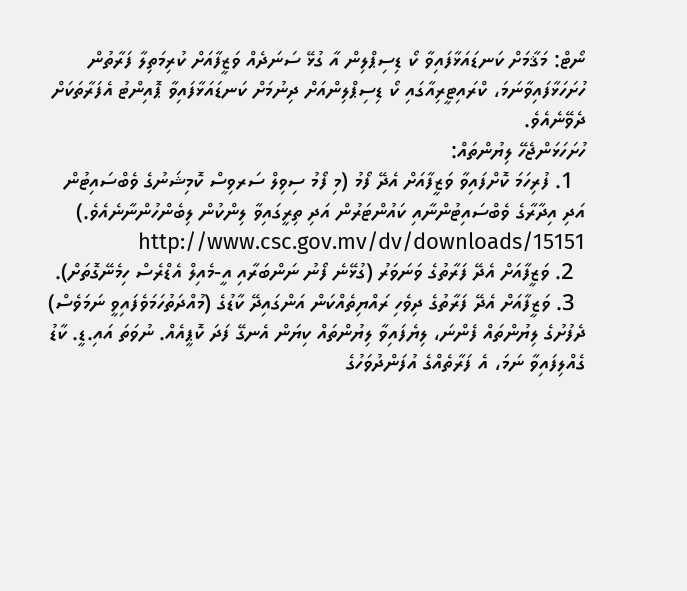ނޯޓް: މަޤާމަށް ކަނޑައަޅާފައިވާ ކޯ ޑިސިޕްލިން އާ ގުޅޭ ސަނަދެއް ވަޒީފާއަށް ކުރިމަތިލާ ފަރާތުން ހުށަހަޅާފައިވާނަމަ، ކްރައިޓީރިއާގައި ކޯ ޑިސިޕްލިންއަށް ދިނުމަށް ކަނޑައަޅާފައިވާ ޕޮއިންޓު އެފަރާތަކަށް ދެވޭނެއެވެ.
ހުށަހަޅަންޖެހޭ ލިޔުންތައް:
  1. ފުރިހަމަ ކޮށްފައިވާ ވަޒީފާއަށް އެދޭ ފޯމު (މި ފޯމު ސިވިލް ސަރވިސް ކޮމިޝަނުގެ ވެބްސައިޓުން އަދި އިދާރާގެ ވެބްސައިޓުންނާއި ކައުންޓަރުން އަދި ތިރީގައިވާ ލިންކުން ލިބެންހުންނާނެއެވެ.) http://www.csc.gov.mv/dv/downloads/15151
  2. ވަޒީފާއަށް އެދޭ ފަރާތުގެ ވަނަވަރު (ގުޅޭނެ ފޯނު ނަންބަރާއި އީ-މެއިލް އެޑްރެސް ހިމެނޭގޮތަށް).
  3. ވަޒީފާއަށް އެދޭ ފަރާތުގެ ދިވެހި ރައްޔިތެއްކަން އަންގައިދޭ ކާޑުގެ (މުއްދަތުހަމަވެފައިވީ ނަމަވެސް) ދެފުށުގެ ލިޔުންތައް ފެންނަ، ލިޔެފައިވާ ލިޔުންތައް ކިޔަން އެނގޭ ފަދަ ކޮޕީއެއް. ނުވަތަ އައި.ޑީ. ކާޑު ގެއްލިފައިވާ ނަމަ، އެ ފަރާތެއްގެ އުފަންދުވަހުގެ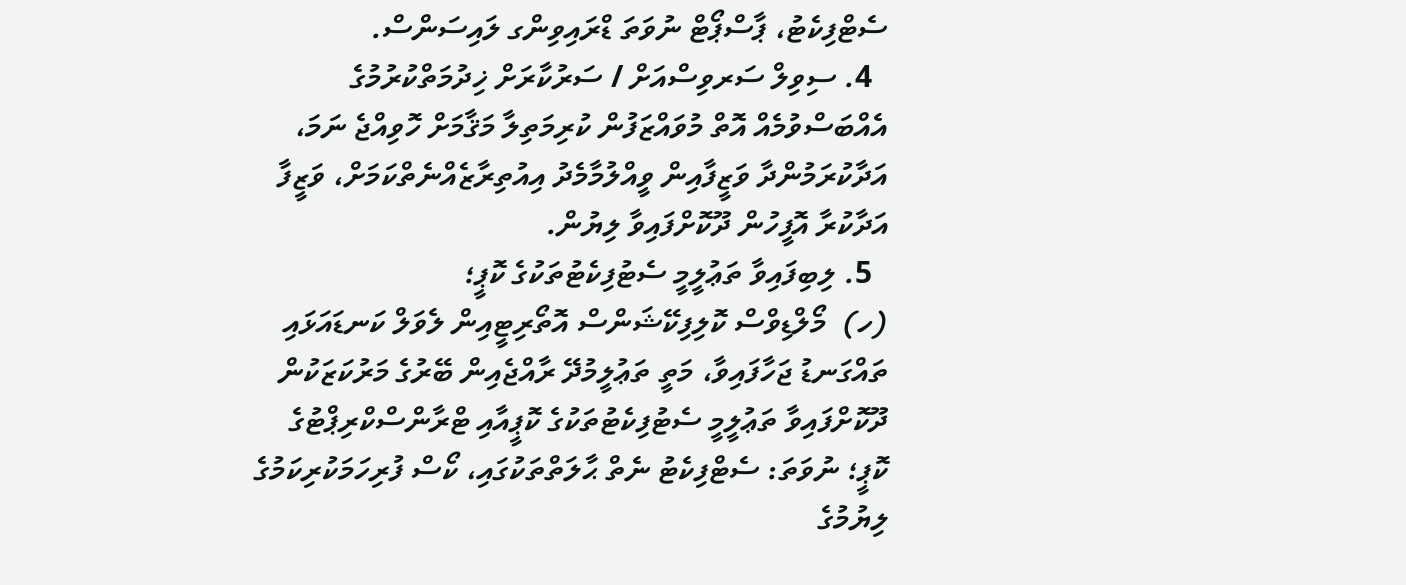ސެޓްފިކެޓު، ޕާސްޕޯޓް ނުވަތަ ޑްރައިވިންގ ލައިސަންސް.
  4. ސިވިލް ސަރވިސްއަށް / ސަރުކާރަށް ޚިދުމަތްކުރުމުގެ އެއްބަސްވުމެއް އޮތް މުވައްޒަފުން ކުރިމަތިލާ މަޤާމަށް ހޮވިއްޖެ ނަމަ، އަދާކުރަމުންދާ ވަޒީފާއިން ވީއްލުމާމެދު އިއުތިރާޒެއްނެތްކަމަށް، ވަޒީފާ އަދާކުރާ އޮފީހުން ދޫކޮށްފައިވާ ލިޔުން.
  5. ލިބިފައިވާ ތަޢުލީމީ ސެޓުފިކެޓުތަކުގެ ކޮޕީ؛
(ހ)  މޯލްޑިވްސް ކޮލިފިކޭޝަންސް އޮތޯރިޓީއިން ލެވަލް ކަނޑައަޅައި ތައްގަނޑު ޖަހާފައިވާ، މަތީ ތަޢުލީމުދޭ ރާއްޖެއިން ބޭރުގެ މަރުކަޒަކުން ދޫކޮށްފައިވާ ތަޢުލީމީ ސެޓުފިކެޓުތަކުގެ ކޮޕީއާއި ޓްރާންސްކްރިޕްޓުގެ ކޮޕީ؛ ނުވަތަ: ސެޓްފިކެޓު ނެތް ޙާލަތްތަކުގައި، ކޯސް ފުރިހަމަކުރިކަމުގެ ލިޔުމުގެ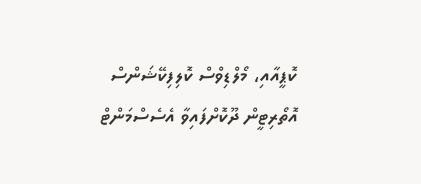ކޮޕީއާއި، މޯލްޑިވްސް ކޮލިފިކޭޝަންސް އޮތޯރިޓީން ދޫކޮށްފައިވާ އެސެސްމަންޓް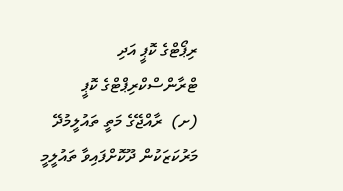ރިޕޯޓްގެ ކޮޕީ އަދި ޓްރާންސްކްރިޕްޓްގެ ކޮޕީ
(ށ)  ރާއްޖޭގެ މަތީ ތައުލީމުދޭ މަރުކަޒަކުން ދޫކޮށްފައިވާ ތައުލީމީ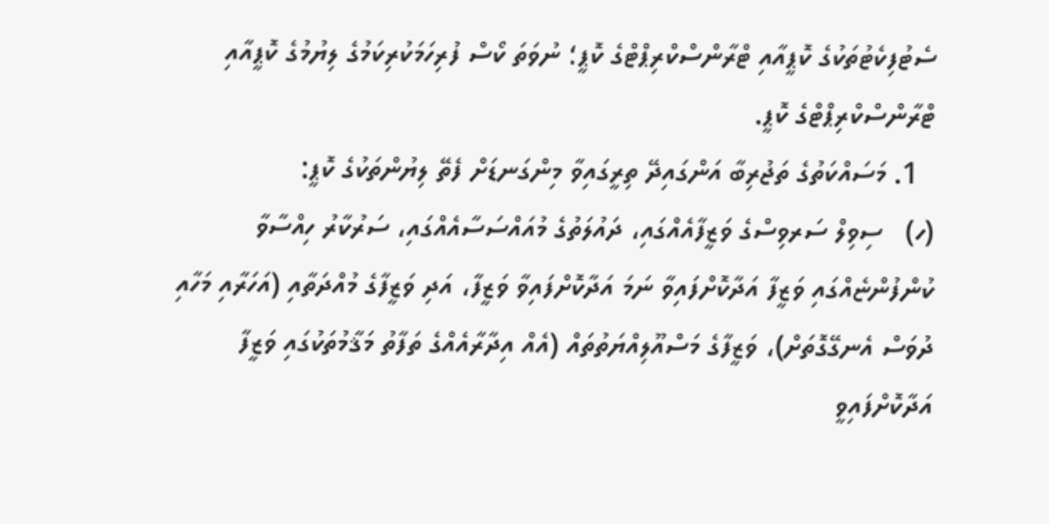ސެޓުފިކެޓުތަކުގެ ކޮޕީއާއި ޓްރާންސްކްރިޕްޓްގެ ކޮޕީ؛ ނުވަތަ ކޯސް ފުރިހަމަކުރިކަމުގެ ލިޔުމުގެ ކޮޕީއާއި ޓްރާންސްކްރިޕްޓްގެ ކޮޕީ.
  1. މަސައްކަތުގެ ތަޖުރިބާ އަންގައިދޭ ތިރީގައިވާ މިންގަނޑަށް ފެތޭ ލިޔުންތަކުގެ ކޮޕީ:
(ހ)   ސިވިލް ސަރވިސްގެ ވަޒީފާއެއްގައި، ދައުލަތުގެ މުއައްސަސާއެއްގައި، ސަރުކާރު ހިއްސާވާ ކުންފުންޏެއްގައި ވަޒީފާ އަދާކޮށްފައިވާ ނަމަ އަދާކޮށްފައިވާ ވަޒީފާ، އަދި ވަޒީފާގެ މުއްދަތާއި (އަހަރާއި މަހާއި ދުވަސް އެނގޭގޮތަށް)، ވަޒީފާގެ މަސްއޫލިއްޔަތުތައް (އެއް އިދާރާއެއްގެ ތަފާތު މަޤާމުތަކުގައި ވަޒީފާ އަދާކޮށްފައިވީ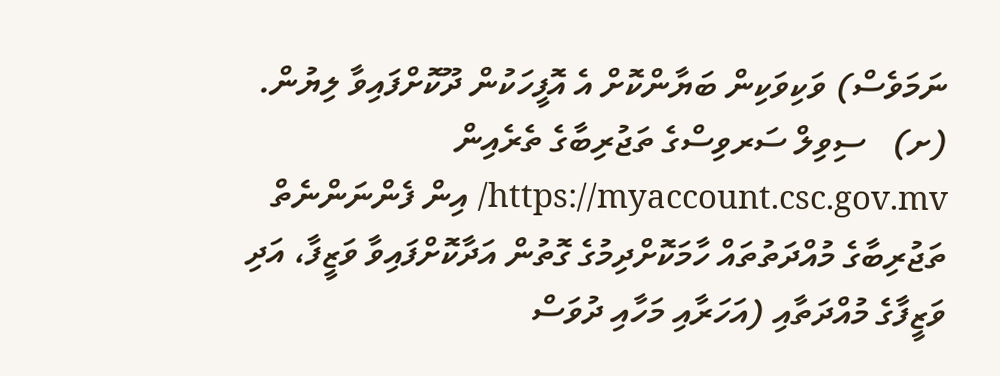ނަމަވެސް) ވަކިވަކިން ބަޔާންކޮށް އެ އޮފީހަކުން ދޫކޮށްފައިވާ ލިޔުން.
(ށ)   ސިވިލް ސަރވިސްގެ ތަޖުރިބާގެ ތެރެއިން https://myaccount.csc.gov.mv/ އިން ފެންނަންނެތް ތަޖުރިބާގެ މުއްދަތުތައް ހާމަކޮށްދިމުގެ ގޮތުން އަދާކޮށްފައިވާ ވަޒީފާ، އަދި ވަޒީފާގެ މުއްދަތާއި (އަހަރާއި މަހާއި ދުވަސް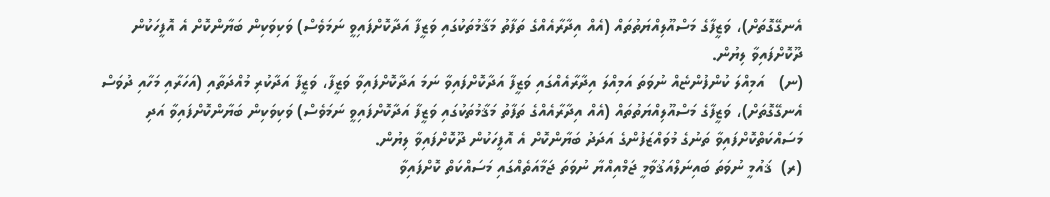އެނގޭގޮތަށް)، ވަޒީފާގެ މަސްއޫލިއްޔަތުތައް (އެއް އިދާރާއެއްގެ ތަފާތު މަޤާމުތަކުގައި ވަޒީފާ އަދާކޮށްފައިވީ ނަމަވެސް) ވަކިވަކިން ބަޔާންކޮށް އެ އޮފީހަކުން ދޫކޮށްފައިވާ ލިޔުން.
(ނ)   އަމިއްލަ ކުންފުންޏެއް ނުވަތަ އަމިއްލަ އިދާރާއެއްގައި ވަޒީފާ އަދާކޮށްފައިވާ ނަމަ އަދާކޮށްފައިވާ ވަޒީފާ، ވަޒީފާ އަދާކުރި މުއްދަތާއި (އަހަރާއި މަހާއި ދުވަސް އެނގޭގޮތަށް)، ވަޒީފާގެ މަސްއޫލިއްޔަތުތައް (އެއް އިދާރާއެއްގެ ތަފާތު މަޤާމުތަކުގައި ވަޒީފާ އަދާކޮށްފައިވީ ނަމަވެސް) ވަކިވަކިން ބަޔާންކޮށްފައިވާ އަދި މަސައްކަތްކޮށްފައިވާ ތަނުގެ މުވައްޒަފުންގެ އަދަދު ބަޔާންކޮށް އެ އޮފީހަކުން ދޫކޮށްފައިވާ ލިޔުން.
(ރ)  ޤައުމީ ނުވަތަ ބައިނަލްއަޤުވާމީ ޖަމްއިއްޔާ ނުވަތަ ޖަމާއަތެއްގައި މަސައްކަތް ކޮށްފައިވާ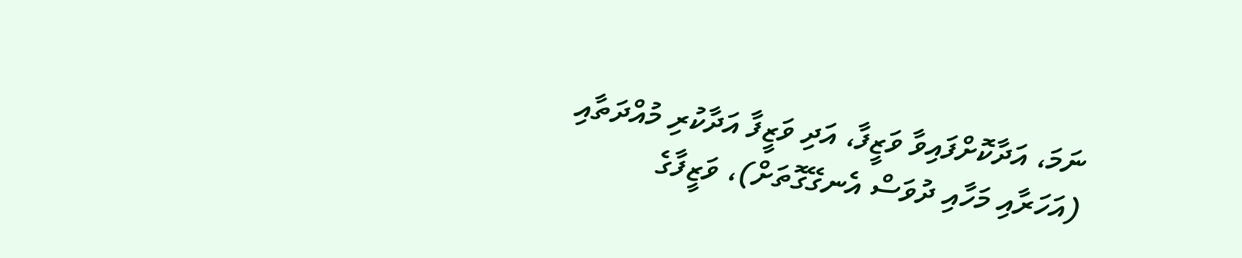ނަމަ، އަދާކޮށްފައިވާ ވަޒީފާ، އަދި ވަޒީފާ އަދާކުރި މުއްދަތާއި (އަހަރާއި މަހާއި ދުވަސް އެނގޭގޮތަށް)، ވަޒީފާގެ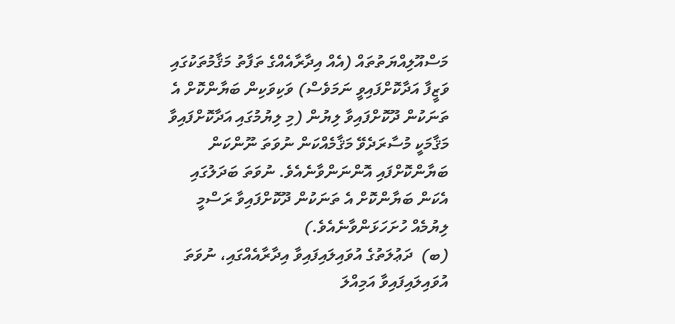މަސްއޫލިއްޔަތުތައް (އެއް އިދާރާއެއްގެ ތަފާތު މަޤާމުތަކުގައި ވަޒީފާ އަދާކޮށްފައިވީ ނަމަވެސް) ވަކިވަކިން ބަޔާންކޮށް އެ ތަނަކުން ދޫކޮށްފައިވާ ލިޔުން (މި ލިޔުމުގައި އަދާކޮށްފައިވާ މަޤާމަކީ މުސާރަދެވޭ މަޤާމެއްކަން ނުވަތަ ނޫންކަން ބަޔާންކޮށްފައި އޮންނަންވާނެއެވެ. ނުވަތަ ބަދަލުގައި އެކަން ބަޔާންކޮށް އެ ތަނަކުން ދޫކޮށްފައިވާ ރަސްމީ ލިޔުމެއް ހުށަހަޅަންވާނެއެވެ.)
(ބ)  ދަޢުލަތުގެ އުވައިލައިފައިވާ އިދާރާއެއްގައި، ނުވަތަ އުވައިލައިފައިވާ އަމިއްލަ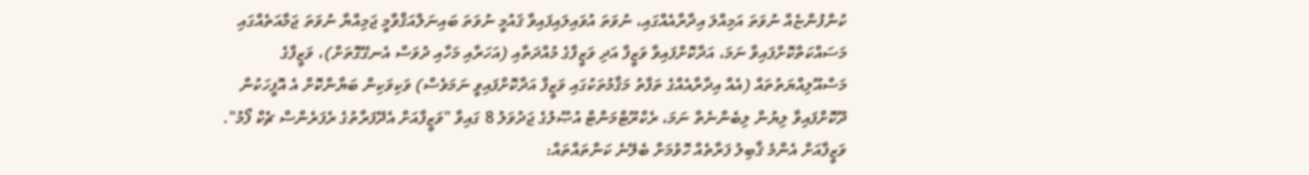ކުންފުންޏެއް ނުވަތަ އަމިއްލަ އިދާރާއެއްގައި، ނުވަތަ އުވައިލައިފައިވާ ޤައުމީ ނުވަތަ ބައިނަލްއަޤްވާމީ ޖަމިއްޔާ ނުވަތަ ޖަމާއަތެއްގައި މަސައްކަތްކޮށްފައިވާ ނަމަ، އަދާކޮށްފައިވާ ވަޒީފާ އަދި ވަޒީފާގެ މުއްދަތާއި (އަހަރާއި މަހާއި ދުވަސް އެނގޭގޮތަށް)، ވަޒީފާގެ މަސްއޫލިއްޔަތުތައް (އެއް އިދާރާއެއްގެ ތަފާތު މަޤާމުތަކުގައި ވަޒީފާ އަދާކޮށްފައިވީ ނަމަވެސް) ވަކިވަކިން ބަޔާންކޮށް އެ އޮފީހަކުން ދޫކޮށްފައިވާ ލިޔުން ލިބެންނެތް ނަމަ، ރެކްރޫޓްމަންޓް އުޞޫލުގެ ޖަދުވަލު 8 ގައިވާ "ވަޒީފާއަށް އެދޭފަރާތުގެ ރެފަރެންސް ޗެކް ފޯމު".
ވަޒީފާއަށް އެންމެ ޤާބިލު ފަރާތެއް ހޮވުމަށް ބެލޭނެ ކަންތައްތައް: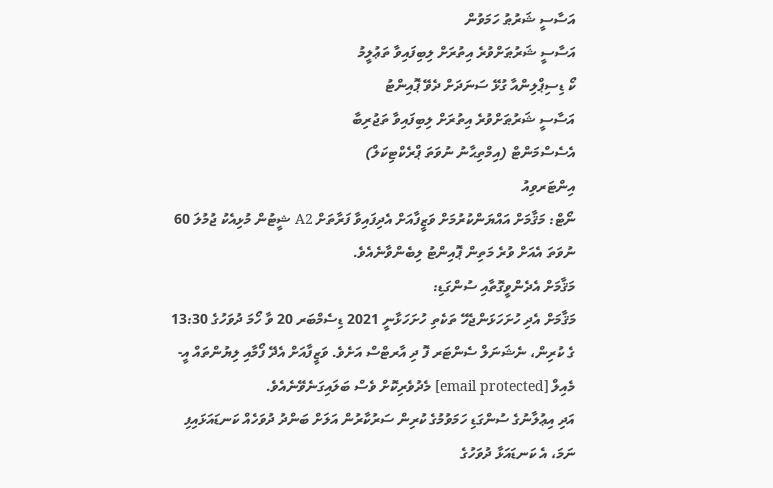އަސާސީ ޝަރުޠު ހަމަވުން
އަސާސީ ޝަރުޠަށްވުރެ އިތުރަށް ލިބިފައިވާ ތަޢުލީމު
ކޯ ޑިސިޕްލިންއާ ގުޅޭ ސަނަދަށް ދެވޭ ޕޮއިންޓު
އަސާސީ ޝަރުޠަށްވުރެ އިތުރަށް ލިބިފައިވާ ތަޖުރިބާ
އެސެސްމަންޓް (އިމްތިޙާނު ނުވަތަ ޕްރެކްޓިކަލް)
އިންޓަރވިއު
ނޯޓް: މަޤާމަށް އައްޔަންކުރުމަށް ވަޒީފާއަށް އެދިފައިވާ ފަރާތަށް A2 ޝީޓުން މުޅިއެކު ޖުމުލަ 60 ނުވަތަ އެއަށް ވުރެ މަތިން ޕޮއިންޓު ލިބެންވާނެއެވެ.
މަޤާމަށް އެދެންވީގޮތާއި ސުންގަޑި:
މަޤާމަށް އެދި ހުށަހަޅަންޖެހޭ ތަކެތި ހުށަހަޅާނީ 2021 ޑިސެމްބަރ 20 ވާ ހޯމަ ދުވަހުގެ 13:30 ގެ ކުރިން، ނެޝަނަލް ސެންޓަރ ފޮ ދި އާރޓްސް އަށެވެ. ވަޒީފާއަށް އެދޭ ފޯމާއި ލިޔުންތައް އީ-މެއިލް [email protected] މެދުވެރިކޮށް ވެސް ބަލައިގަނެވޭނެއެވެ.
އަދި އިޢުލާނުގެ ސުންގަޑި ހަމަވުމުގެ ކުރިން ސަރުކާރުން އަލަށް ބަންދު ދުވަހެއް ކަނޑައަޅައިފި ނަމަ، އެ ކަނޑައަޅާ ދުވަހުގެ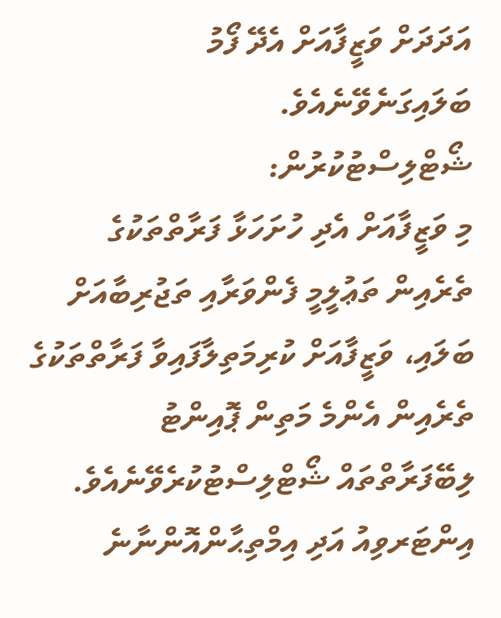އަދަދަށް ވަޒީފާއަށް އެދޭ ފޯމު ބަލައިގަނެވޭނެއެވެ.
ޝޯޓްލިސްޓުކުރުން:
މި ވަޒީފާއަށް އެދި ހުށަހަޅާ ފަރާތްތަކުގެ ތެރެއިން ތަޢުލީމީ ފެންވަރާއި ތަޖުރިބާއަށް ބަލައި، ވަޒީފާއަށް ކުރިމަތިލާފައިވާ ފަރާތްތަކުގެ ތެރެއިން އެންމެ މަތިން ޕޮއިންޓު ލިބޭފަރާތްތައް ޝޯޓްލިސްޓުކުރެވޭނެއެވެ.
އިންޓަރވިއު އަދި އިމްތިޙާންއޮންނާނެ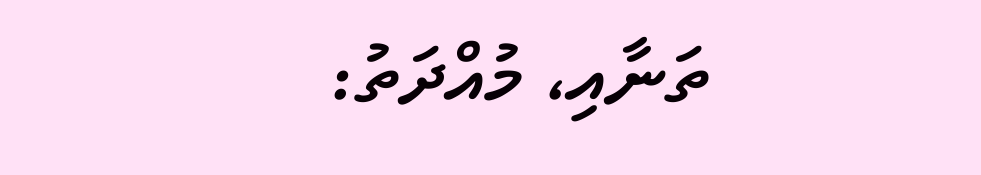ތަނާއި، މުއްދަތު: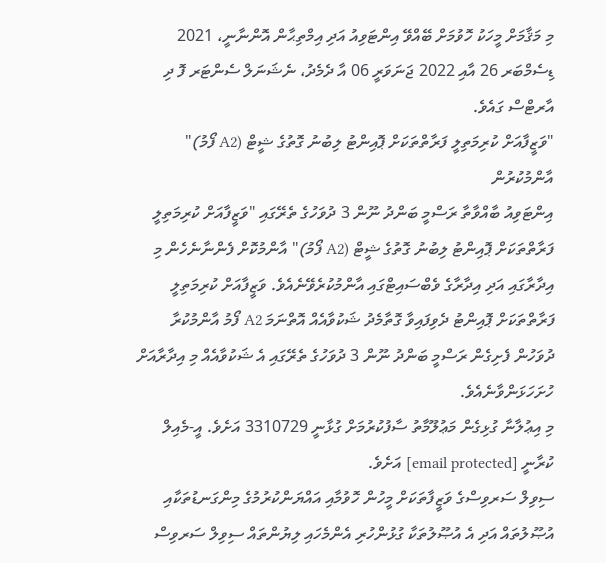މި މަޤާމަށް މީހަކު ހޮވުމަށް ބޭއްވޭ އިންޓަވިއު އަދި އިމްތިޙާން އޮންނާނީ، 2021 ޑިސެމްބަރ 26 އާއި 2022 ޖަނަވަރީ 06 އާ ދެމެދު، ނެޝަނަލް ސެންޓަރ ފޮ ދި އާރޓްސް ގައެވެ.
"ވަޒީފާއަށް ކުރިމަތިލީ ފަރާތްތަކަށް ޕޮއިންޓު ލިބުނު ގޮތުގެ ޝީޓް (A2 ފޯމު)" އާންމުކުރުން
އިންޓަވިއު ބާއްވާތާ ރަސްމީ ބަންދު ނޫން 3 ދުވަހުގެ ތެރޭގައި "ވަޒީފާއަށް ކުރިމަތިލީ ފަރާތްތަކަށް ޕޮއިންޓު ލިބުނު ގޮތުގެ ޝީޓް (A2 ފޯމު)" އާންމުކޮށް ފެންނާނެހެން މި އިދާރާގައި އަދި އިދާރާގެ ވެބްސައިޓްގައި އާންމުކުރެވޭނެއެވެ. ވަޒީފާއަށް ކުރިމަތިލީ ފަރާތްތަކަށް ޕޮއިންޓު ދެވިފައިވާ ގޮތާމެދު ޝަކުވާއެއް އޮތްނަމަ A2 ފޯމު އާންމުކުރާ ދުވަހުން ފެށިގެން ރަސްމީ ބަންދު ނޫން 3 ދުވަހުގެ ތެރޭގައި އެ ޝަކުވާއެއް މި އިދާރާއަށް ހުށަހަޅަންވާނެއެވެ.
މި އިޢުލާނާ ގުޅިގެން މަޢުލޫމާތު ސާފުކުރުމަށް ގުޅާނީ 3310729 އަށެވެ. އީ-މެއިލް ކުރާނީ [email protected] އަށެވެ.
ސިވިލް ސަރވިސްގެ ވަޒީފާތަކަށް މީހުން ހޮވުމާއި އައްޔަންކުރުމުގެ މިންގަނޑުތަކާއި އުޞޫލުތައް އަދި އެ އުޞޫލުތަކާ ގުޅުންހުރި އެންމެހައި ލިޔުންތައް ސިވިލް ސަރވިސް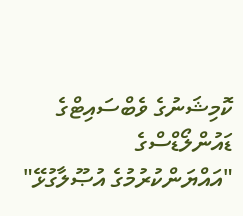ކޮމިޝަނުގެ ވެބްސައިޓްގެ ޑައުންލޯޑްސްގެ "އައްޔަންކުރުމުގެ އުޞޫލާގުޅޭ"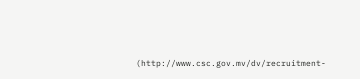(http://www.csc.gov.mv/dv/recruitment-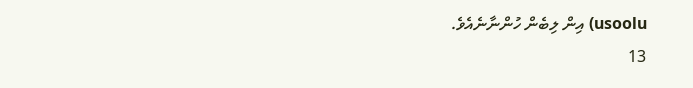usoolu) އިން ލިބެން ހުންނާނެއެވެ.
13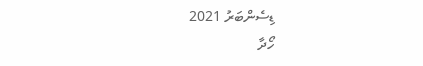ޑިސެންބަރު 2021
ހޯދާ